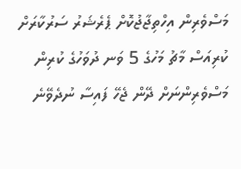މަސްވެރިން އިހްތިޖާޖުކޮށް ޕެރެޝަރު ސަރުކާރަށް ކުރިއަސް މާޗު މަހުގެ 5 ވަނ ދުވަހުގެ ކުރިން މަސްވެރިންނަށް ދޭން ޖެހޭ ފައިސާ ނުދެވޭނެ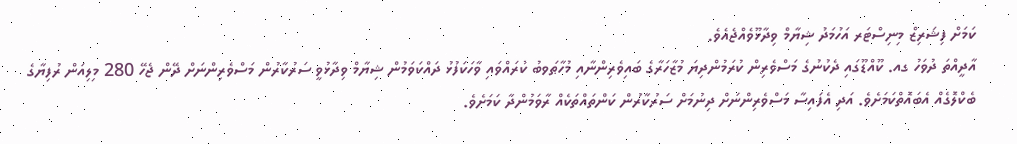ކަމަށް ފިޝަރިޒް މިނިސްޓަރ އަހުމަދު ޝިޔާމް ވިދާޅޫވެއްޖެއެވެ.
އާދީއްތަ ދުވަހު ގއ. ކޫއްޑޫގައި ދެކުނުގެ މަސްވެރިން ކުރަމުންދިޔަ މުޒާހަރާގެ ބައިވެރިންނާއި މުހާޠަވބު ކުރައްވައި ވާހަކަފުޅު ދައްކަވަމުން ޝިޔާމް ވިދާޅުވީ ސަރުކާރުން މަސްވެރިންނަށް ދޭން ޖެހޭ 280 މިލިއަން ރުފިޔާގެ ބެކްލޮގެއް އެބައޮތްކަމަށެވެ. އަދި އެފައިސާ މަސްވެރިންނަށް ދިނުމަށް ސަރުކާރުން ކަންތައްތަކެއް ރާވަމުންދާ ކަމަށެވެ.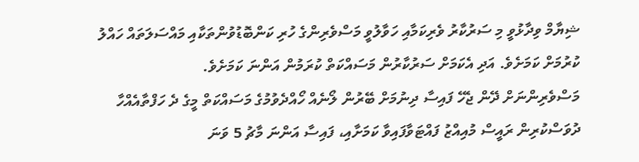ޝިޔާމް ވިދާޅުވީ މި ސަރުކާރު ވެރިކަމާއި ހަވާލުވީ މަސްވެރިންގެ ހުރި ކަންބޮޑުވުންތަކާއި މައްސަލަތައް ހައްލު ކުރުމަށް ކަމަށެވެ. އަދި އެކަމަށް ސަރުކާރުން މަސައްކަތް ކުރަމުން އަންނަ ކަމަށެވެ.
މަސްވެރިންނަށް ދޭން ޖެހޭ ފައިސާ ދިނުމަށް ބޭރުން ލޯނެއް ހޯއްދެވުމުގެ މަސައްކަތް މީގެ ދެ ހަފްތާއެއްހާ ދުވަސްކުރިން ރައީސް މުއިއްޒު ފައްޓަވާފައިވާ ކަމަށާއި، ފައިސާ އަންނަ މާޗު 5 ވަނަ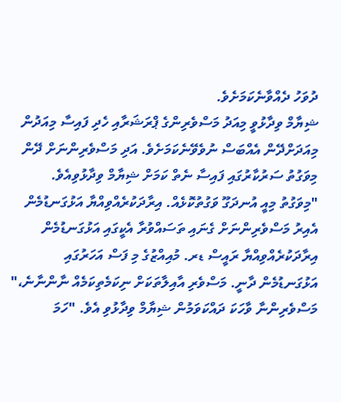ދުވަހު ދެއްވާނެކަމަށެވެ.
ޝިޔާމް ވިދާޅުވީ މިއަދު މަސްވެރިންގެ ޕްރަޝަރާއި ހެދި ފައިސާ މިއަދުން މިއަދަށްދޭން އެއްބަސް ނުވެވޭނެކަމަށެވެ. އަދި މަސްވެރިންނަށް ދޭން މިވަގުތު ސަރުކާރުގައި ފައިސާ ނެތް ކަމަށް ޝިޔާމް ވިދާޅުވިއެވެ.
"މިވަގުތު މިއީ އުނދަގޫ ވަގުތުކޮޅެއް. އިރާދަކުރެއްވިއްޔާ އަޅުގަނޑުމެން އެއިރު މަސްވެރިންނަށް ގެނައި ތަސައްވުރާ އެކީގައި އަޅުގަނޑުމެން އިރާދަކުރެއްވިއްޔާ ރައީސް ޑރ. މުއިއްޒުގެ މި ފަސް އަހަރުގައި އަޅުގަނޑުމެން ދާނީ. މަސްވެރި އާއިލާތަކަށް ނިކަމެތިކަމެއް ނާންނާނެ،" މަސްވެރިންނާ ވާހަކަ ދައްކަވަމުން ޝިޔާމް ވިދާޅުވި އެވެ. "ހަމަ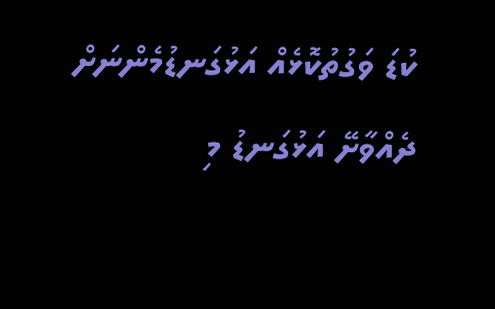ކުޑަ ވަގުތުކޮޅެއް އަޅުގަނޑުމެންނަށް ދެއްވާށޭ އަޅުގަނޑު މި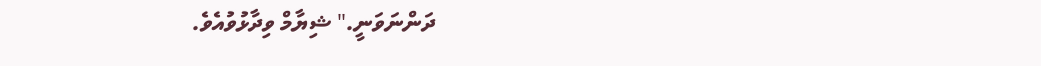ދަންނަވަނީ." ޝިޔާމް ވިދާޅުވުއެވެ.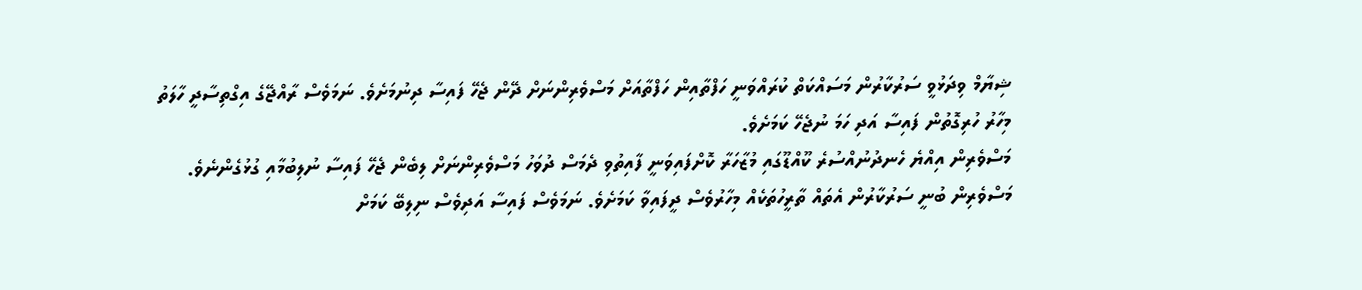ޝިޔާމް ވިދަޅުވީ ސަރުކާރުން މަސައްކަތް ކުރައްވަނީ ހަފްތާއިން ހަފްތާއަށް މަސްވެރިންނަށް ދޭން ޖެހޭ ފައިސާ ދިނުމަށެވެ. ނަމަވެސް ރާއްޖޭގެ އިގްތިސާދީ ހާލަތު މިހާރު ހުރިގޮތުން ފައިސާ އަދި ހަމަ ނުޖެހޭ ކަމަށެވެ.
މަސްވެރިން އިއްޔެ ހެނދުނުއްސުރެ ކޫއްޑޫގައި މުޒާހަރާ ކޮށްފައިވަނީ ފާއިތުވި ދެމަސް ދުވަހު މަސްވެރިންނަށް ލިބެން ޖެހޭ ފައިސާ ނުލިބުމާއި ގުޅުގެންނެވެ. މަސްވެރިން ބުނީ ސަރުކާރުން އެތައް ތާރީހުތަކެއް މިހާރުވެސް ދީފައިވާ ކަމަށެވެ. ނަމަވެސް ފައިސާ އަދިވެސް ނިލިބޭ ކަމަށް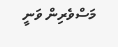މަސްވެރިން ވަނީ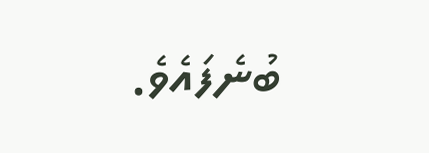ބުނެފައެވެ.